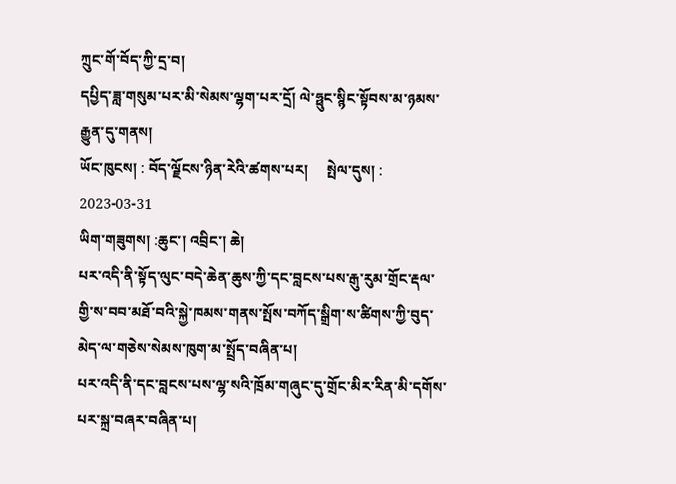ཀྲུང་གོ་བོད་ཀྱི་དྲ་བ།
དཔྱིད་ཟླ་གསུམ་པར་མི་སེམས་ལྷག་པར་དྲོ། ལེ་ཧྥུང་སྙིང་སྟོབས་མ་ཉམས་རྒྱུན་དུ་གནས།
ཡོང་ཁུངས། : བོད་ལྗོངས་ཉིན་རེའི་ཚགས་པར།     སྤེལ་དུས། : 2023-03-31
ཡིག་གཟུགས། :ཆུང་། འབྲིང་། ཆེ།
པར་འདི་ནི་སྟོད་ལུང་བདེ་ཆེན་ཆུས་ཀྱི་དང་བླངས་པས་རྒུ་རུམ་གྲོང་རྡལ་གྱི་ས་བབ་མཐོ་བའི་སྐྱེ་ཁམས་གནས་སྤོས་བཀོད་སྒྲིག་ས་ཚིགས་ཀྱི་བུད་མེད་ལ་གཅེས་སེམས་ཁུག་མ་སྤྲོད་བཞིན་པ།
པར་འདི་ནི་དང་བླངས་པས་ལྷ་སའི་ཁྲོམ་གཞུང་དུ་གྲོང་མིར་རིན་མི་དགོས་པར་སྐྲ་བཞར་བཞིན་པ།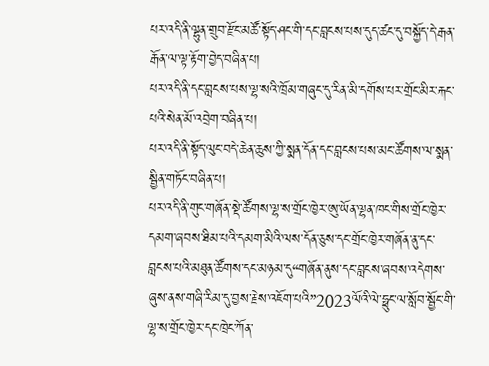པར་འདི་ནི་ལྷུན་གྲུབ་རྫོང་མཚོ་སྟོད་ཤང་གི་དང་བླངས་པས་དུད་ཚང་དུ་བསྐྱོད་དེ་རྒན་རྒོན་ལ་ལྟ་རྟོག་བྱེད་བཞིན་པ།
པར་འདི་ནི་དང་བླངས་པས་ལྷ་སའི་ཁྲོམ་གཞུང་དུ་རིན་མི་དགོས་པར་གྲོང་མིར་རྐང་པའི་སེན་མོ་འབྲེག་བཞིན་པ།
པར་འདི་ནི་སྟོད་ལུང་བདེ་ཆེན་ཆུས་ཀྱི་སྨན་དོན་དང་བླངས་པས་མང་ཚོགས་ལ་སྨན་སྦྱིན་གཏོང་བཞིན་པ།
པར་འདི་ནི་གུང་གཞོན་སྡེ་ཚོགས་ལྷ་ས་གྲོང་ཁྱེར་ཨུ་ཡོན་ལྷན་ཁང་གིས་གྲོང་ཁྱེར་དམག་ཞབས་ཐིམ་པའི་དམག་མིའི་ལས་དོན་ཅུས་དང་གྲོང་ཁྱེར་གཞོན་ནུ་དང་བླངས་པའི་མཐུན་ཚོགས་དང་མཉམ་དུ“གཞོན་ནུས་དང་བླངས་ཞབས་འདེགས་ཞུས་ནས་གཞི་རིམ་དུ་བྱས་རྗེས་འཇོག་པའི”2023ལོའི་ལེ་ཧྥུང་ལ་སློབ་སྦྱོང་གི་ལྷ་ས་གྲོང་ཁྱེར་དང་ཁྲེང་ཀོན་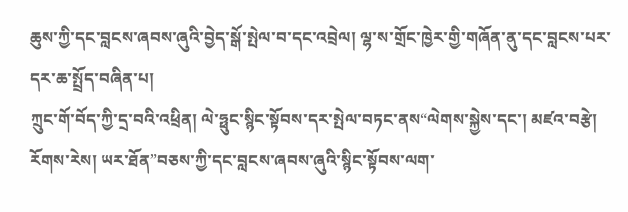ཆུས་ཀྱི་དང་བླངས་ཞབས་ཞུའི་བྱེད་སྒོ་སྤེལ་བ་དང་འབྲེལ། ལྷ་ས་གྲོང་ཁྱེར་གྱི་གཞོན་ནུ་དང་བླངས་པར་དར་ཆ་སྤྲོད་བཞིན་པ།
ཀྲུང་གོ་བོད་ཀྱི་དྲ་བའི་འཕྲིན། ལེ་ཧྥུང་སྙིང་སྟོབས་དར་སྤེལ་བཏང་ནས“ལེགས་སྐྱེས་དང་། མཛའ་བརྩེ། རོགས་རེས། ཡར་ཐོན”བཅས་ཀྱི་དང་བླངས་ཞབས་ཞུའི་སྙིང་སྟོབས་ལག་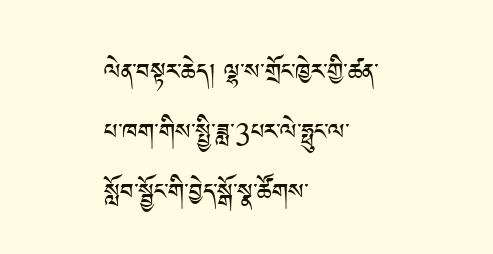ལེན་བསྟར་ཆེད། ལྷ་ས་གྲོང་ཁྱེར་གྱི་ཚན་པ་ཁག་གིས་སྤྱི་ཟླ་3པར་ལེ་ཧྥུང་ལ་སློབ་སྦྱོང་གི་བྱེད་སྒོ་སྣ་ཚོགས་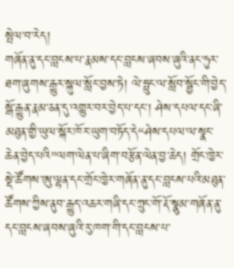སྤེལ་བ་རེད།
གཞོན་ནུ་དང་བླངས་པ་རྣམས་དང་བླངས་ཞབས་ཞུའི་ནང་ཧུར་ཐག་ཞུགས་རྒྱུར་སྐུལ་སློང་བྱས་ཏེ། ལེ་ཧྥུང་ལ་སློབ་སྦྱོང་གི་བྱེད་སྒོ་རྒྱུན་རྣམ་ཅན་དུ་འགྱུར་བར་བྱེད་པ་དང་། ཤེས་དཔལ་དང་ཞི་མཐུན་གྱི་ཡུལ་སྐོར་ཁོར་ཡུག་བཏོད་དེ“ཤེས་དཔལ་ལ་སྣང་ཆེན་བྱེད་པའི”ལག་ལེན་པ་ཞིག་བརྩོན་ལེན་བྱ་ཆེད། གྲོང་ཁྱེར་སྡེ་ཚོགས་ཨུ་ལྷན་དང་གྲོང་ཁྱེར་གཞོན་ནུ་དང་བླངས་པའི་མཐུན་ཚོགས་ཀྱིས་ནུབ་རྒྱུད་འཆར་གཞི་དང་ཀྲུང་གོ་རྡོ་སྣུམ་གཞོན་ནུ་དང་བླངས་ཞབས་ཞུའི་རུ་ཁག་གི་དང་བླངས་པ་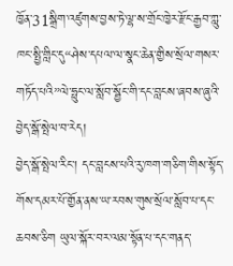ཁྱོན་31སྒྲིག་འཛུགས་བྱས་ཏེ་ལྷ་ས་གྲོང་ཁྱེར་རྫོང་རྒྱབ་ཀླུ་ཁང་སྤྱི་གླིང་དུ“ཤེས་དཔལ་ལ་སྣང་ཆེན་གྱིས་སྲོལ་གསར་གཏོད་པའི”ལེ་ཧྥུང་ལ་སློབ་སྦྱོང་གི་དང་བླངས་ཞབས་ཞུའི་བྱེད་སྒོ་སྤེལ་བ་རེད།
བྱེད་སྒོ་སྤེལ་རིང་། དང་བླངས་པའི་རུ་ཁག་གཅིག་གིས་སྟོད་གོས་དམར་པོ་གྱོན་ནས་ཡ་རབས་གུས་སྲོལ་སློབ་པ་དང་ཆབས་ཅིག ཡུལ་སྐོར་བར་ལམ་སྟོན་པ་དང་གནད་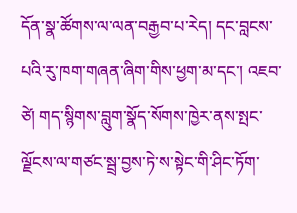དོན་སྣ་ཚོགས་ལ་ལན་བརྒྱབ་པ་རེད། དང་བླངས་པའི་རུ་ཁག་གཞན་ཞིག་གིས་ཕྱག་མ་དང་། འཇབ་ཙེ། གད་སྙིགས་བླུག་སྣོད་སོགས་ཁྱེར་ནས་སྤང་ལྗོངས་ལ་གཙང་སྦྲ་བྱས་ཏེ་ས་སྟེང་གི་ཤིང་ཏོག་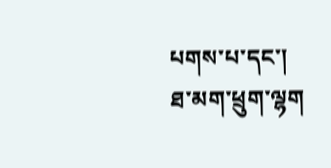པགས་པ་དང་། ཐ་མག་ཕྲུག་ལྷག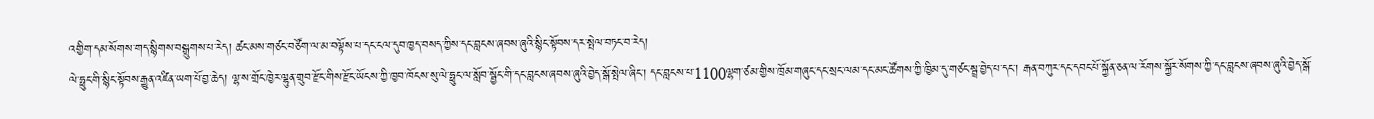འགྱིག་དམ་སོགས་གད་སྙིགས་བསྒྲུགས་པ་རེད། ཚང་མས་གཙང་བཙོག་ལ་མ་བལྟོས་པ་དང་ངལ་དུབ་ཁྱད་བསད་ཀྱིས་དང་བླངས་ཞབས་ཞུའི་སྙིང་སྟོབས་དར་སྤེལ་བཏང་བ་རེད།
ལེ་ཧྥུང་གི་སྙིང་སྟོབས་རྒྱུན་འཛིན་ཡག་པོ་བྱ་ཆེད། ལྷ་ས་གྲོང་ཁྱེར་ལྷུན་གྲུབ་རྫོང་གིས་རྫོང་ཡོངས་ཀྱི་ཁྱབ་ཁོངས་སུ་ལེ་ཧྥུང་ལ་སློབ་སྦྱོང་གི་དང་བླངས་ཞབས་ཞུའི་བྱེད་སྒོ་སྤེལ་ཞིང་། དང་བླངས་པ་1100ལྷག་ཙམ་གྱིས་ཁྲོམ་གཞུང་དང་སྲང་ལམ་དང་མང་ཚོགས་ཀྱི་ཁྱིམ་དུ་གཙང་སྦྲ་བྱེད་པ་དང་། རྒན་བཀུར་དང་དབང་པོ་སྐྱོན་ཅན་ལ་རོགས་སྐྱོར་སོགས་ཀྱི་དང་བླངས་ཞབས་ཞུའི་བྱེད་སྒོ་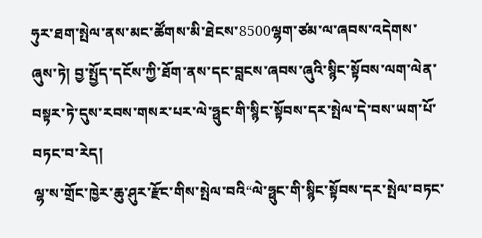ཧུར་ཐག་སྤེལ་ནས་མང་ཚོགས་མི་ཐེངས་8500ལྷག་ཙམ་ལ་ཞབས་འདེགས་ཞུས་ཏེ། བྱ་སྤྱོད་དངོས་ཀྱི་ཐོག་ནས་དང་བླངས་ཞབས་ཞུའི་སྙིང་སྟོབས་ལག་ལེན་བསྟར་ཏེ་དུས་རབས་གསར་པར་ལེ་ཧྥུང་གི་སྙིང་སྟོབས་དར་སྤེལ་དེ་བས་ཡག་པོ་བཏང་བ་རེད།
ལྷ་ས་གྲོང་ཁྱེར་ཆུ་ཤུར་རྫོང་གིས་སྤེལ་བའི“ལེ་ཧྥུང་གི་སྙིང་སྟོབས་དར་སྤེལ་བཏང་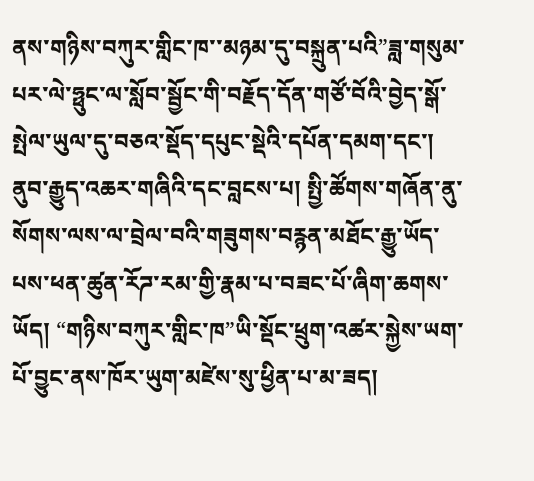ནས་གཉིས་བཀུར་གླིང་ཁ་་མཉམ་དུ་བསྐྲུན་པའི”ཟླ་གསུམ་པར་ལེ་ཧྥུང་ལ་སློབ་སྦྱོང་གི་བརྗོད་དོན་གཙོ་བོའི་བྱེད་སྒོ་སྤེལ་ཡུལ་དུ་བཅའ་སྡོད་དཔུང་སྡེའི་དཔོན་དམག་དང་། ནུབ་རྒྱུད་འཆར་གཞིའི་དང་བླངས་པ། སྤྱི་ཚོགས་གཞོན་ནུ་སོགས་ལས་ལ་བྲེལ་བའི་གཟུགས་བརྙན་མཐོང་རྒྱུ་ཡོད་པས་ཕན་ཚུན་རོཌ་རམ་གྱི་རྣམ་པ་བཟང་པོ་ཞིག་ཆགས་ཡོད། “གཉིས་བཀུར་གླིང་ཁ”ཡི་སྡོང་ཕྲུག་འཚར་སྐྱེས་ཡག་པོ་བྱུང་ནས་ཁོར་ཡུག་མཛེས་སུ་ཕྱིན་པ་མ་ཟད།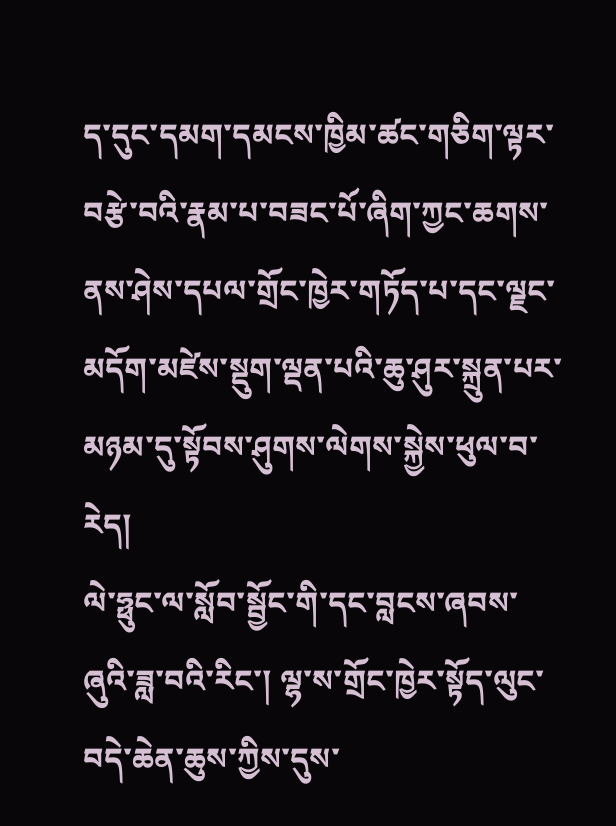ད་དུང་དམག་དམངས་ཁྱིམ་ཚང་གཅིག་ལྟར་བརྩེ་བའི་རྣམ་པ་བཟང་པོ་ཞིག་ཀྱང་ཆགས་ནས་ཤེས་དཔལ་གྲོང་ཁྱེར་གཏོད་པ་དང་ལྗང་མདོག་མཛེས་སྡུག་ལྡན་པའི་ཆུ་ཤུར་སྐྲུན་པར་མཉམ་དུ་སྟོབས་ཤུགས་ལེགས་སྐྱེས་ཕུལ་བ་རེད།
ལེ་ཧྥུང་ལ་སློབ་སྦྱོང་གི་དང་བླངས་ཞབས་ཞུའི་ཟླ་བའི་རིང་། ལྷ་ས་གྲོང་ཁྱེར་སྟོད་ལུང་བདེ་ཆེན་ཆུས་ཀྱིས་དུས་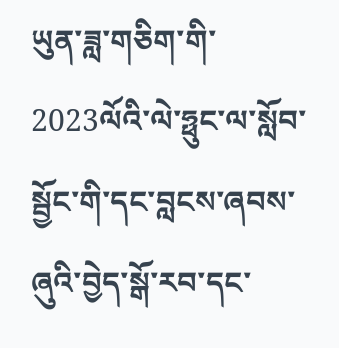ཡུན་ཟླ་གཅིག་གི་2023ལོའི་ལེ་ཧྥུང་ལ་སློབ་སྦྱོང་གི་དང་བླངས་ཞབས་ཞུའི་བྱེད་སྒོ་རབ་དང་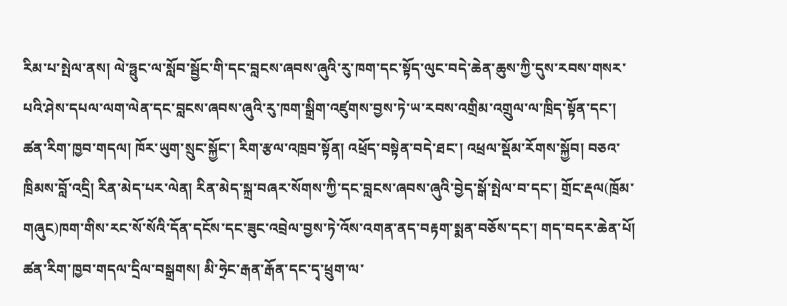རིམ་པ་སྤེལ་ནས། ལེ་ཧྥུང་ལ་སློབ་སྦྱོང་གི་དང་བླངས་ཞབས་ཞུའི་རུ་ཁག་དང་སྟོད་ལུང་བདེ་ཆེན་ཆུས་ཀྱི་དུས་རབས་གསར་པའི་ཤེས་དཔལ་ལག་ལེན་དང་བླངས་ཞབས་ཞུའི་རུ་ཁག་སྒྲིག་འཛུགས་བྱས་ཏེ་ཡ་རབས་འགྲིམ་འགྲུལ་ལ་ཁྲིད་སྟོན་དང་། ཚན་རིག་ཁྱབ་གདལ། ཁོར་ཡུག་སྲུང་སྐྱོང་། རིག་རྩལ་འཁྲབ་སྟོན། འཕྲོད་བསྟེན་བདེ་ཐང་། འཕྲལ་སྡོམ་རོགས་སྐྱོབ། བཅའ་ཁྲིམས་བློ་འདྲི། རིན་མེད་པར་ལེན། རིན་མེད་སྐྲ་བཞར་སོགས་ཀྱི་དང་བླངས་ཞབས་ཞུའི་བྱེད་སྒོ་སྤེལ་བ་དང་། གྲོང་རྡལ(ཁྲོམ་གཞུང)ཁག་གིས་རང་སོ་སོའི་དོན་དངོས་དང་ཟུང་འབྲེལ་བྱས་ཏེ་འོས་འགན་ནད་བརྟག་སྨན་བཅོས་དང་། གད་བདར་ཆེན་པོ། ཚན་རིག་ཁྱབ་གདལ་དྲིལ་བསྒྲགས། མི་ཧྲེང་རྒན་རྒོན་དང་དྭ་ཕྲུག་ལ་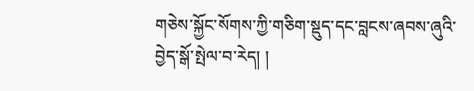གཅེས་སྐྱོང་སོགས་ཀྱི་གཅིག་སྡུད་དང་བླངས་ཞབས་ཞུའི་བྱེད་སྒོ་སྤེལ་བ་རེད། །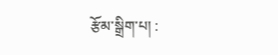རྩོམ་སྒྲིག་པ། :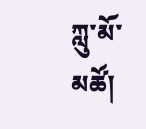ཀླུ་མོ་མཚོ།